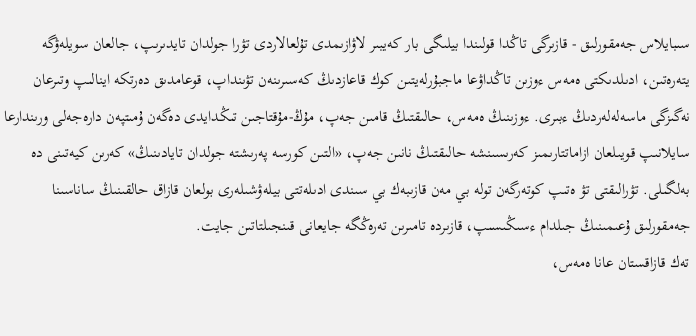سىبايلاس جەمقورلىق - قازىرگى تاڭدا قولىندا بيلىگى بار كەيبىر لاۋازىمدى تۇلعالاردى تۋرا جولدان تايدىرىپ، جالعان سويلەۋگە يتەرەتىن، ادىلدىكتى ەمەس ءوزىن تاڭداۋعا ماجبۇرلەيتىن كوك قاعازدىڭ كەسىرىنەن تۋىنداپ، قوعامدىق دەرتكە اينالىپ وتىرعان نەگىزگى ماسەلەلەردىڭ ءبىرى. ءوزىنىڭ ەمەس، حالىقتىڭ قامىن جەپ، مۇڭ-مۇقتاجىن تىڭدايدى دەگەن ۇمىتپەن دارەجەلى ورىندارعا سايلانىپ قويىلعان ازاماتتارىمىز كەرىسىنشە حالىقتىڭ نانىن جەپ، «التىن كورسە پەرىشتە جولدان تايادىنىڭ» كەرىن كيەتىنى دە بەلگىلى. تۋرالىقتى تۋ ەتىپ كوتەرگەن تولە بي مەن قازىبەك بي سىندى ادىلەتتى بيلەۋشىلەرى بولعان قازاق حالقىنىڭ ساناسىنا جەمقورلىق ۇعىمىنىڭ جىلدام ءسىڭىسىپ، قازىردە تامىرىن تەرەڭگە جايعانى قىنجىلتاتىن جايت.
تەك قازاقستان عانا ەمەس،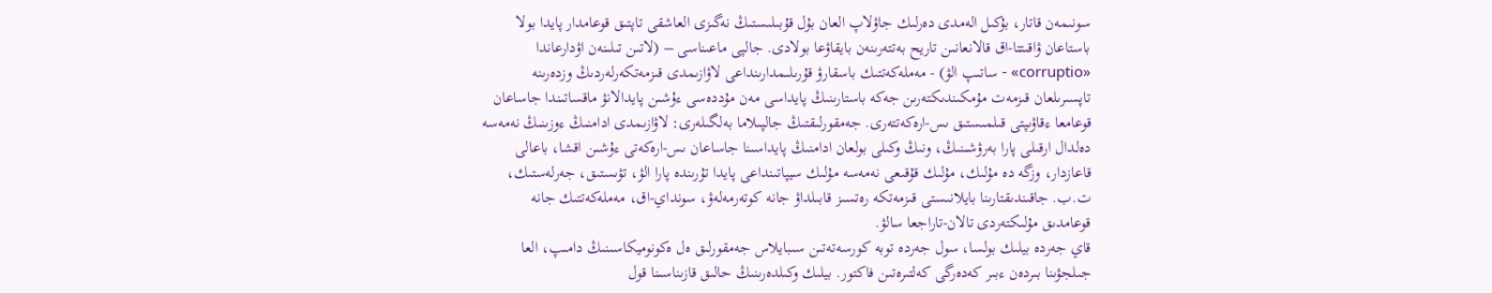سونىمەن قاتار، بۇكىل الەمدى دەرلىك جاۋلاپ العان بۇل قۇبىلىستىڭ نەگىزى العاشقى تاپتىق قوعامدار پايدا بولا باستاعان ۋاقىتتا-اق قالانعانىن تاريح بەتتەرىنەن بايقاۋعا بولادى. جالپى ماعىناسى – (لاتىن تىلىنەن اۋدارعاندا «corruptio» - ساتىپ الۋ) - مەملەكەتتىك باسقارۋ قۇرىلىمدارىنداعى لاۋازىمدى قىزمەتكەرلەردىڭ وزدەرىنە تاپسىرىلعان قىزمەت مۇمكىندىكتەرىن جەكە باستارىنىڭ پايداسى مەن مۇددەسى ءۇشىن پايدالانۋ ماقساتىندا جاساعان قوعامعا ءقاۋىپتى قىلمىستىق ىس-ارەكەتتەرى. جەمقورلىقتىڭ جالپىلاما بەلگىلەرى: لاۋازىمدى ادامنىڭ ءوزىنىڭ نەمەسە دەلدال ارقىلى پارا بەرۋشىنىڭ، ونىڭ وكىلى بولعان ادامنىڭ پايداسىنا جاساعان ىس-ارەكەتى ءۇشىن اقشا، باعالى قاعازدار، وزگە دە مۇلىك، مۇلىك قۇقىعى نەمەسە مۇلىك سيپاتىنداعى پايدا تۇرىندە پارا الۋ، تۋىستىق، جەرلەستىك، ت.ب. جاقىندىقتارىنا بايلانىستى قىزمەتكە رەتسىز قابىلداۋ جانە كوتەرمەلەۋ، سونداي-اق، مەملەكەتتىك جانە قوعامدىق مۇلىكتەردى تالان-تاراجعا سالۋ.
قاي جەردە بيلىك بولسا، سول جەردە توبە كورسەتەتىن سىبايلاس جەمقورلىق ەل ەكونوميكاسىنىڭ دامىپ، العا جىلجۋىنا بىردەن ءبىر كەدەرگى كەلتىرەتىن فاكتور. بيلىك وكىلدەرىنىڭ حالىق قازىناسىنا قول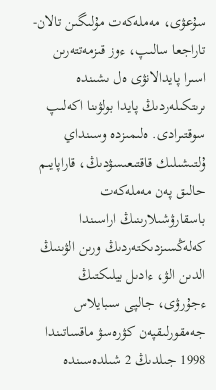سۇعۋى، مەملەكەت مۇلىگىن تالان-تاراجعا سالىپ، ءوز قىزمەتتەرىن اسىرا پايدالانۋى ەل ىشىندە ىرىتكىلەردىڭ پايدا بولۋىنا اكەلىپ سوقتىرادى. ەلىمىزدە وسىنداي ۇلتىشىلىك قاقتىعىسۋدىڭ، قاراپايىم حالىق پەن مەملەكەت باسقارۋشىلارىنىڭ اراسىندا كەلەڭسىزدىكتەردىڭ ورىن الۋىنىڭ الدىن الۋ، ءادىل بيلىكتىڭ ءجۇرۋى، جالپى سىبايلاس جەمقورلىقپەن كۋرەسۋ ماقساتىندا 1998 جىلدىڭ 2 شىلدەسىندە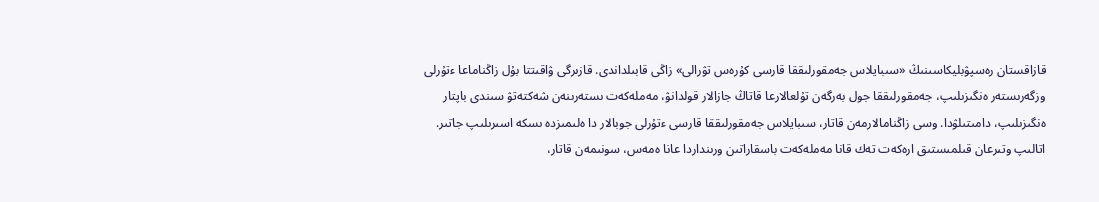قازاقستان رەسپۋبليكاسىنىڭ «سىبايلاس جەمقورلىققا قارسى كۇرەس تۋرالى» زاڭى قابىلداندى. قازىرگى ۋاقىتتا بۇل زاڭناماعا ءتۇرلى وزگەرىستەر ەنگىزىلىپ، جەمقورلىققا جول بەرگەن تۇلعالارعا قاتاڭ جازالار قولدانۋ، مەملەكەت ىستەرىنەن شەكتەتۋ سىندى باپتار ەنگىزىلىپ، دامىتىلۋدا. وسى زاڭنامالارمەن قاتار، سىبايلاس جەمقورلىققا قارسى ءتۇرلى جوبالار دا ەلىمىزدە ىسكە اسىرىلىپ جاتىر.
اتالىپ وتىرعان قىلمىستىق ارەكەت تەك قانا مەملەكەت باسقاراتىن ورىنداردا عانا ەمەس، سونىمەن قاتار،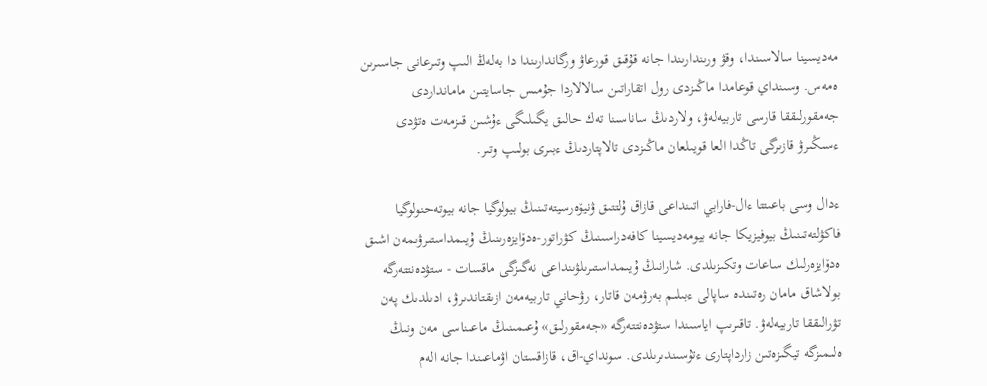مەديسينا سالاسىندا، وقۋ ورىندارىندا جانە قۇقىق قورعاۋ ورگاندارىندا دا بەلەڭ الىپ وتىرعانى جاسىرىن ەمەس. وسىنداي قوعامدا ماڭىزدى رول اتقاراتىن سالالاردا جۇمىس جاسايتىن مامانداردى جەمقورلىققا قارسى تاربيەلەۋ، ولاردىڭ ساناسىنا تەك حالىق يگىلىگى ءۇشىن قىزمەت ەتۋدى ءسىڭىرۋ قازىرگى تاڭدا العا قويىلعان ماڭىزدى تالاپتاردىڭ ءبىرى بولىپ وتىر.

ءدال وسى باعىتتا ءال-فارابي اتىنداعى قازاق ۇلتتىق ۋنيۆەرسيتەتىنىڭ بيولوگيا جانە بيوتەحنولوگيا فاكۋلتەتىنىڭ بيوفيزيكا جانە بيومەديسينا كافەدراسىنىڭ كۋراتور-ەدۆايزەرىنىڭ ۇيىمداستىرۋىمەن اشىق ەدۆايزەرلىك ساعات وتكىزىلدى. شارانىڭ ۇيىمداستىرىلۋىنداعى نەگىزگى ماقسات - ستۋدەنتتەرگە بولاشاق مامان رەتىندە ساپالى ءبىلىم بەرۋمەن قاتار، رۋحاني تاربيەمەن ازىقتاندىرۋ، ادىلدىك پەن تۋرالىققا تاربيەلەۋ. تاقىرىپ اياسىندا ستۋدەنتتەرگە «جەمقورلىق» ۇعىمىنىڭ ماعىناسى مەن ونىڭ ەلىمىزگە تيگىزەتىن زارداپتارى ءتۇسىندىرىلدى. سونداي-اق، قازاقستان اۋماعىندا جانە الەم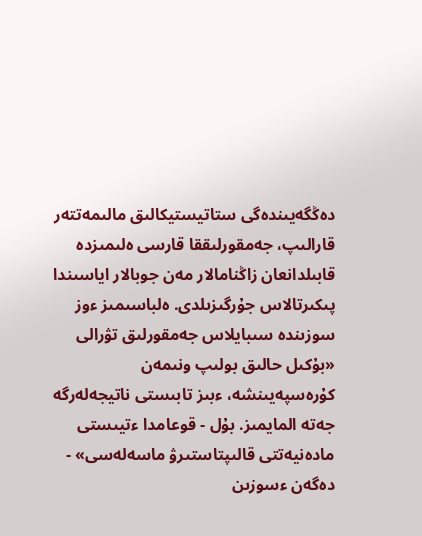دەڭگەيىندەگى ستاتيستيكالىق مالىمەتتەر قارالىپ، جەمقورلىققا قارسى ەلىمىزدە قابىلدانعان زاڭنامالار مەن جوبالار اياسىندا پىكىرتالاس جۇرگىزىلدى. ەلباسىمىز ءوز سوزىندە سىبايلاس جەمقورلىق تۋرالى «بۇكىل حالىق بولىپ ونىمەن كۇرەسپەيىنشە، ءبىز تابىستى ناتيجەلەرگە جەتە المايمىز. بۇل - قوعامدا ءتيىستى مادەنيەتتى قالىپتاستىرۋ ماسەلەسى» - دەگەن ءسوزىن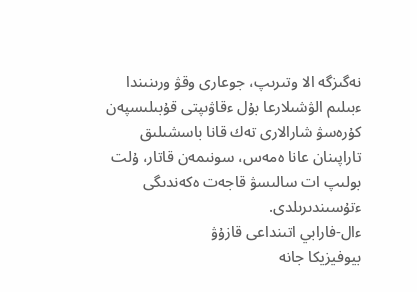نەگىزگە الا وتىرىپ، جوعارى وقۋ ورىنىندا ءبىلىم الۋشىلارعا بۇل ءقاۋىپتى قۇبىلىسپەن كۇرەسۋ شارالارى تەك قانا باسشىلىق تاراپىنان عانا ەمەس، سونىمەن قاتار، ۇلت بولىپ ات سالىسۋ قاجەت ەكەندىگى ءتۇسىندىرىلدى.
ءال-فارابي اتىنداعى قازۇۋ
بيوفيزيكا جانە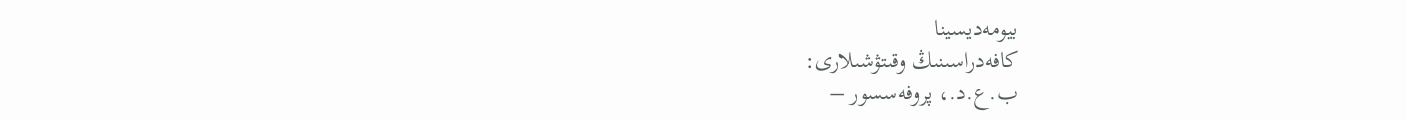بيومەديسينا
كافەدراسىنىڭ وقىتۋشىلارى:
ب.ع.د.، پروفەسسور –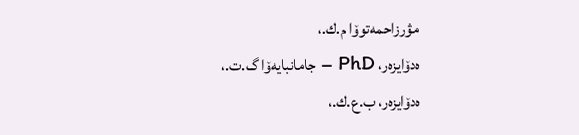مۋرزاحمەتوۆا م.ك.،
ەدۆايزەر، PhD – جامانبايەۆا گ.ت.،
ەدۆايزەر، ب.ع.ك.،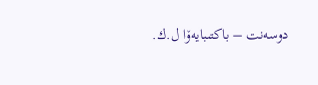دوسەنت – باكتىبايەۆا ل.ك.